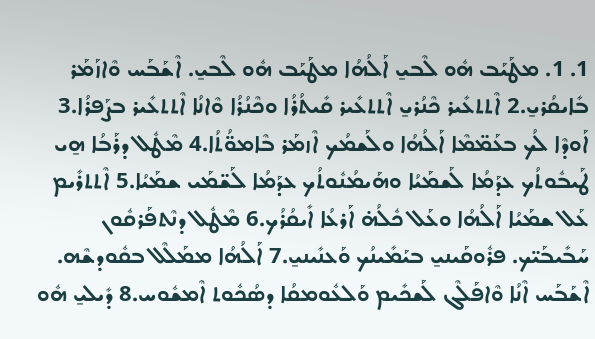1. 1. ܡܛܰܝܰܒ ܗܽܘ ܠܶܒܝ̱ ܐܰ‌ܠܳܗܳܐ ܡܛܰܝܰܒ ܗܽܘ ܠܶܒܝ̱. ܐܶܫܰܒܰܚ ܘܶܐܙܰܡܰܪ ܒܺܐܝܩܳܪܝ̱.2 ܐܶܬܬܥܺܝܪ ܟܶܢܳܪܝ̱ ܐܶܬܬܥܺܝܪ ܩܺܝܬܳܪܳܐ ܘܟܶܢܳܪܳܐ ܘܶܐܢܳܐ ܐܶܬܬܥܺܝܪ ܒܨܰܦܪܳܐ.3 ܐܰܘܕܶܐ ܠܳܟ ܒܥܰܡ̈ܡܶܐ ܐܰ‌ܠܳܗܳܐ ܘܠܰܫܡܳܟ ܐܶܙܡܰܪ ܒܶܐܡܘ̈ܳܬܳܐ.4 ܡܶܛܽܠ ܕܪܰܒܳܐ ܗ̱ܝ ܛܰܝܒܽܘܬܳܟ ܥܕܰܡܳܐ ܠܰܫܡܰܝܳܐ ܘܗܰܝܡܳܢܽܘܬܳܟ ܥܕܰܡܳܐ ܠܰܫ̈ܡܰܝ ܫܡܰܝܳܐ.5 ܐܶܬܬܪܺܝܡ ܥܰܠ ܫܡܰܝܳܐ ܐܰ‌ܠܳܗܳܐ ܘܥܰܠ ܟܽܠܳܗ̇ ܐܰܪܥܳܐ ܐܺܝܩܳܪܳܟ.6 ܡܶܛܽܠ ܕܢܶܬܦܰܪܩܽܘܢ ܚܰܒܺܝܒܰܝ̈ܟ. ܦܪܽܘܩܰܝܢܝ̱ ܒܝܰܡܺܝܢܳܟ ܘܰܥܢܺܝܢܝ̱.7 ܐܰ‌ܠܳܗܳܐ ܡܡܰܠܶܠ ܒܩܽܘܕܫܶܗ. ܐܶܫܰܒܰܚ ܐܶܢܳܐ ܘܶܐܦܰܠܶܓ ܠܰܫܟܺܝܡ ܘܰܠܥܽܘܡܩܳܐ ܕܣܳܟܽܘܬ ܐܶܡܫܽܘܚ.8 ܕܺܝܠܝ̱ ܗܽܘ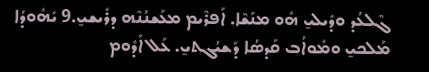ܓܶܠܥܳܕ ܘܕܺܝܠܝ̱ ܗܽܘ ܡܢܰܫܶܐ. ܐܰܦܪܶܝܡ ܡܥܰܫܢܳܢܶܗ ܕܪܺܝܫܝ̱.9 ܝܺܗܽܘܕܳܐ ܡܰܠܟܝ̱ ܘܡܽܘܐܳܒ ܩܰܕܣܳܐ ܕܰܫܝܳܓܬܝ̱. ܥܰܠ ܐܰܕܽܘܡ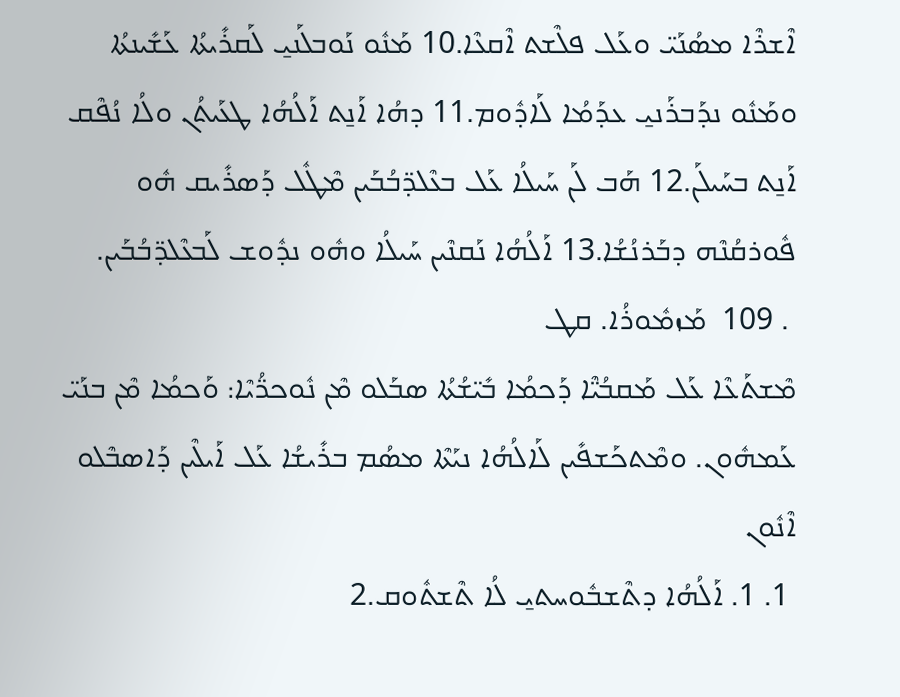ܐܶܫܪܶܐ ܡܣܳܢܰܝ̈ ܘܥܰܠ ܦܠܶܫܬ ܐܶܩܥܶܐ.10 ܡܰܢܽܘ ܢܰܘܒܠܰܢܝ̱ ܠܰܩܪܺܝܬܳܐ ܥܰܫܺܝܢܬܳܐ ܘܡܰܢܽܘ ܢܕܰܒܪܰܢܝ̱ ܥܕܰܡܳܐ ܠܰܐܕܽܘܡ.11 ܕܗܳܐ ܐܰܢ̱ܬ ܐܰ‌ܠܳܗܳܐ ܛܥܰܝܬܳܢ ܘܠܳܐ ܢܳܦܶܩ ܐܰܢ̱ܬ ܒܚܰܝܠܰܢ.12 ܗܰܒ ܠܰܢ ܚܰܝܠܳܐ ܥܰܠ ܒܥܶܠܕ̈ܒܳܒܰܝܢ ܡܶܛܽܠ ܕܰܣܪܺܝܩ ܗܽܘ ܦܽܘܪܩܳܢܶܗ ܕܒܰܪܢܳܫܳܐ.13 ܐܰ‌ܠܳܗܳܐ ܢܰܩܢܶܝܢ ܚܰܝܠܳܐ ܘܗܽܘ ܢܕܽܘܫ ܠܰܒܥܶܠܕ̈ܒܳܒܰܝܢ.
 . 109  ܡܰܙܡܽܘܪܳܐ. ܩܛ
ܡܶܫܬܰܥܶܐ ܥܰܠ ܡܰܩܒܳܝ̈ܶܐ ܕܰܟܡܳܐ ܒܺܝ̈ܫܳܬܳܐ ܣܒܰܠܘ ܡܶܢ ܢܽܘܟܖ̈ܳܝܶܐ: ܘܰܟܡܳܐ ܡܶܢ ܒܢܰܝ̈ ܥܰܡܗܽܘܢ. ܘܡܶܬܟܰܫܦܺܝܢ ܠܰܐܠܳܗܳܐ ܢܝܰܬܶܐ ܡܣܳܡ ܒܪܺܝܫܳܐ ܥܰܠ ܐܰܝܠܶܝܢ ܕܰܐܣܒܶܠܘ ܐܶܢܽܘܢ
 1. 1. ܐܰ‌ܠܳܗܳܐ ܕܬܶܫܒܽܘܚܬܝ̱ ܠܳܐ ܬܶܫܬܽܘܩ.2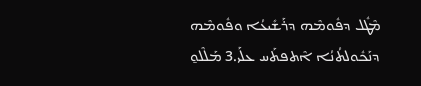ܡܶܛܽܠ ܕܦܽܘܡܶܗ ܕܪܰܫܺܝܥܳܐ ܘܦܽܘܡܶܗ ܕܢܰܟܽܘܠܬܳܢܳܐ ܐܶܬܦܬܰܚ ܥܠܰܝ.3 ܡܰܠܶܠܘ̱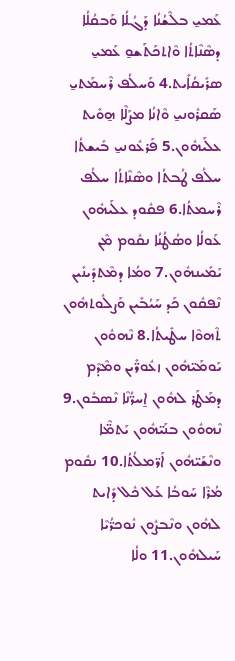ܥܰܡܝ̱ ܒܠܶܫܳܢܳܐ ܕܰܓܳܠܳܐ ܘܰܒܩܳܠܳܐ ܕܣܶܢܶܐܬܳܐ ܘܶܐܬܟܰܬܰܫܘ̱ ܥܰܡܝ̱ ܣܪܺܝܩܳܐܺܝܬ.4 ܘܰܚܠܳܦ ܪܶܚܡܰܬܝ̱ ܣܰܩܪܽܘܢܝ̱ ܘܶܐܢܳܐ ܡܨܰܠܶܐ ܗ̱ܘܺܝܬ ܥܠܰܝܗܽܘܢ.5 ܦܰܪܥܽܘܢܝ̱ ܒܺܝܫܬܳܐ ܚܠܳܦ ܛܳܒܬܳܐ ܘܣܶܢܶܐܬܳܐ ܚܠܳܦ ܪܶܚܡܬܳܐ.6 ܦܩܽܘܕ ܥܠܰܝܗܽܘܢ ܥܰܘܠܳܐ ܘܣܳܛܳܢܳܐ ܢܩܽܘܡ ܡܶܢ ܝܰܡܺܝܢܗܽܘܢ.7 ܘܡܳܐ ܕܡܶܬܕܺܝܢܺܝܢ ܢܶܦܩܽܘܢ ܟܰܕ ܚܰܝܳܒܺܝܢ ܘܰܨܠܽܘܬܗܽܘܢ ܬܶܗܘܶܐ ܚܛܺܝܬܳܐ.8 ܢܶܗܘܽܘܢ ܝܰܘܡܰܝ̈ܗܽܘܢ ܙܥܽܘܖ̈ܺܝܢ ܘܡܶܕܶܡ ܕܡܰܛܰܪ ܠܗܽܘܢ ܐ̱ܚܖ̈ܳܢܶܐ ܢܶܣܒܽܘܢ.9 ܢܶܗܘܽܘܢ ܒܢܰܝ̈ܗܽܘܢ ܝܰܬܡ̈ܶܐ ܘܢܶܫܰܝ̈ܗܽܘܢ ܐܰܖ̈ܡܠܳܬܳܐ.10 ܢܩܽܘܡ ܡܳܪܶܐ ܚܰܘܒܳܐ ܥܰܠ ܟܽܠ ܕܺܐܝܬ ܠܗܽܘܢ ܘܢܶܒܨܽܘܢ ܢܽܘܟܖ̈ܳܝܶܐ ܚܰܝܠܗܽܘܢ.11 ܘܠܳܐ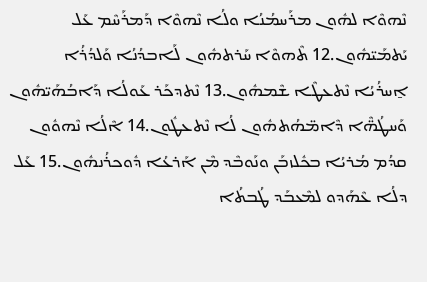ܢܶܗܘܶܐ ܠܗܽܘܢ ܡܪܰܚܡܳܢܳܐ ܘܠܳܐ ܢܶܗܘܶܐ ܕܰܡܪܰܚܶܡ ܥܰܠ ܝܰܬܡܰܝ̈ܗܽܘܢ.12 ܬܶܗܘܶܐ ܚܰܪܬܗܽܘܢ ܠܰܐܒܕܳܢܳܐ ܘܰܠܕܳܪܳܐ ܐ̱ܚܪܳܝܳܐ ܢܶܬܥܛܶܐ ܫܶܡܗܽܘܢ.13 ܢܶܬܕܟܰܪ ܥܰܘܠܳܐ ܕܰܐܒܳܗܰܝ̈ܗܽܘܢ ܘܰܚܛܳܗ̈ܶܐ ܕܶܐܡ̈ܗܳܬܗܽܘܢ ܠܳܐ ܢܶܬܥܛܽܘܢ.14 ܐܶܠܳܐ ܢܶܗܘܽܘܢ ܩܕܳܡ ܡܳܪܝܳܐ ܒܟܽܠܙܒܰܢ ܘܢܰܘܒܶܕ ܡܶܢ ܐܰܪܥܳܐ ܕܽܘܟܪܳܢܗܽܘܢ.15 ܥܰܠ ܕܠܳܐ ܥܶܗܰܕܘ ܠܡܶܥܒܰܕ ܛܳܒܬܳܐ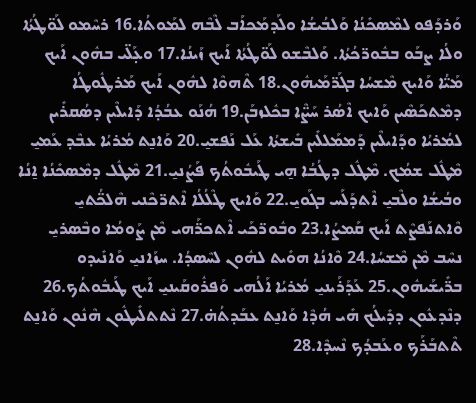ܘܰܪܕܰܦܘ ܠܡܶܣܟܺܢܳܐ ܘܰܠܒܳܝܫܳܐ ܘܠܰܕܡܰܟܐܰܒ ܠܶܒܶܗ ܠܡܰܘܬܳܐ.16 ܪܚܶܡܘ ܠܰܘ̈ܛܳܬܳܐ ܘܠܳܐ ܨܒܰܘ ܒܒܽܘܖ̈ܟܳܬܳܐ. ܘܰܠܒܶܫܘ ܠܰܘ̈ܛܳܬܳܐ ܐܰܝܟ ܙܰܝܢܳܐ.17 ܘܥ̣ܰܠ̈ܝ ܒܗܽܘܢ ܐܰܝܟ ܡܰܝ̈ܳܐ ܘܰܐܝܟ ܡܶܫܚܳܐ ܒܓܰܖ̈ܡܰܝܗܽܘܢ.18 ܬܶܗܘܶܐ ܠܗܽܘܢ ܐܰܝܟ ܡܰܪܛܽܘܛܳܐ ܕܡܶܬܟܰܣܶܝܢ ܘܰܐܝܟ ܐܶܣܳܪ ܚܰܨ̈ܶܐ ܒܟܽܠܙܒܰܢ.19 ܗܳܢܰܘ ܥܒܳܕܳܐ ܕܰܐܝܠܶܝܢ ܕܣܳܩܪܺܝܢ ܠܡܳܪܝܳܐ ܘܕܰܐܝܠܶܝܢ ܕܰܡܡܰܠܠܺܝܢ ܒܺܝܫܬܳܐ ܥܰܠ ܢܰܦܫܝ̱.20 ܘܰܐܢ̱ܬ ܡܳܪܝܳܐ ܥܒܶܕ ܥܰܡܝ̱ ܡܶܛܽܠ ܫܡܳܟ. ܡܶܛܽܠ ܕܛܳܒܳܐ ܗ̱ܝ ܛܰܝܒܽܘܬܳܟ ܦܰܨܳܢܝ̱.21 ܡܶܛܽܠ ܕܡܶܣܟܺܢܳܐ ܐ̱ܢܳܐ ܘܒܳܝܫܳܐ ܘܠܶܒܝ̱ ܐܶܬܕܰܠܰܚ ܒܓܰܘܝ̱.22 ܘܰܐܝܟ ܛܶܠܳܠܳܐ ܐܶܬܖ̈ܟܶܢܝ ܗܶܠܟ̈ܳܬܝ̱ ܘܶܐܬܢܰܦܨܶܬ ܐܰܝܟ ܩܰܡܨܳܐ.23 ܘܒܽܘܖ̈ܟܰܝ ܐܶܬܟܖ̈ܰܗܝ ܡܶܢ ܨܰܘܡܳܐ ܘܒܶܣܪܝ̱ ܢܚܶܒ ܡܶܢ ܡܶܫܚܳܐ.24 ܘܶܐܢܳܐ ܗܘܺܝܬ ܠܗܽܘܢ ܠܚܶܣܕܳܐ. ܚܙܰܐܢܝ̱ ܘܰܐܢܺܝܕܘ ܒܖ̈ܺܝܫܰܝܗܽܘܢ.25 ܥܰܕܰܪܰܝܢܝ̱ ܡܳܪܝܳܐ ܐܰܠܳܗܝ ܘܰܦܪܽܘܩܰܝܢܝ̱ ܐܰܝܟ ܛܰܝܒܽܘܬܳܟ.26 ܕܢܶܕܥܽܘܢ ܕܕܺܝܠܳܟ ܗܺܝ ܗܳܕܶܐ ܘܰܐܢ̱ܬ ܥܒܰܕܬܳܗ̇.27 ܢܶܬܬܠܺܝܛܽܘܢ ܗܶܢܽܘܢ ܘܰܐܢ̱ܬ ܬܶܬܒܰܪܰܟ ܘܥܰܒܕܳܟ ܢܶܚܕܶܐ.28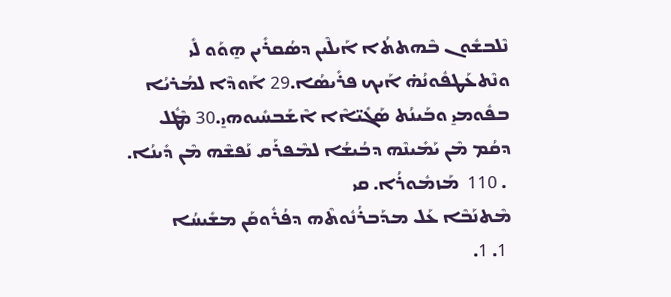ܢܶܠܒܫܽܘܢ ܒܶܗܬܬܳܐ ܐܰܝܠܶܝܢ ܕܣܳܩܪܺܝܢ ܗ̱ܘܰܘ ܠܺܝ ܘܢܶܬܥܰܛܦܽܘܢܳܗ̇ ܐܰܝܟ ܦܪܺܝܣܳܐ.29 ܐܰܘܕܶܐ ܠܡܳܪܝܳܐ ܒܦܽܘܡܝ̱ ܘܒܰܝܢܳܬ ܣܰܓܺܝ̈ܐܶܐ ܐܶܫܰܒܚܺܝܘܗܝ̱.30 ܡܶܛܽܠ ܕܩܳܡ ܡܶܢ ܝܰܡܺܝܢܶܗ ܕܒܳܝܫܳܐ ܠܡܶܦܪܰܩ ܢܰܦܫܶܗ ܡܶܢ ܕܺܝܢܳܐ.
 . 110  ܡܰܙܡܽܘܪܳܐ. ܩܝ
ܡܶܬܢܰܒܶܐ ܥܰܠ ܡܕܰܒܪܳܢܽܘܬܶܗ ܕܦܳܪܽܘܩܰܢ ܡܫܺܝܚܳܐ
 1. 1.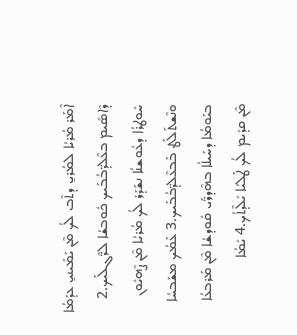ܐܶܡܰܪ ܡܳܪܝܳܐ ܠܡܳܪܝ̱ ܕܬܶܒ ܠܳܟ ܡܶܢ ܝܰܡܺܝܢܝ̱ ܥܕܰܡܳܐ ܕܶܐܣܺܝܡ ܒܥܶܠܕ̈ܒܳܒܰܝܟ ܟܽܘܒܫܳܐ ܠܖ̈ܶܓܠܰܝܟ.2 ܚܽܘܛܪܳܐ ܕܥܽܘܫܢܳܐ ܢܫܰܕܰܪ ܠܳܟ ܡܳܪܝܳܐ ܡܶܢ ܨܶܗܝܽܘܢ ܘܢܶܫܬܰܠܰܛ ܒܰܒܥܶܠܕ̈ܒܳܒܰܝܟ.3 ܥܰܡܳܟ ܡܫܰܒܚܳܐ ܒܝܰܘܡܳܐ ܕܚܰܝܠܳܐ ܒܗܶܕܖ̈ܰܝ ܩܽܘܕܫܳܐ ܡܶܢ ܡܰܪܒܥܳܐ ܡܶܢ ܩܕܺܝܡ ܠܳܟ ܛܰܠܝܳܐ ܝܺܠܶܕܬܳܟ.4 ܝܺܡܳܐ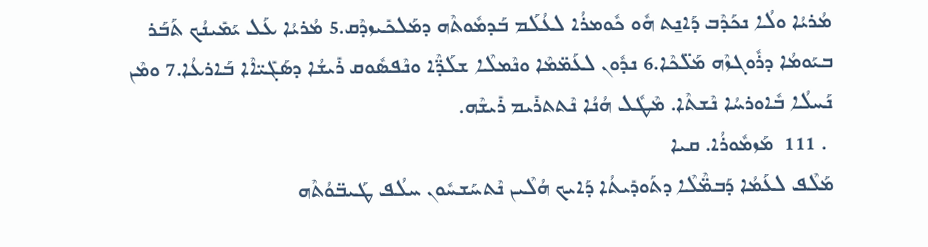ܡܳܪܝܳܐ ܘܠܳܐ ܢܟܰܕܶܒ ܕܰܐܢ̱ܬ ܗܽܘ ܟܽܘܡܪܳܐ ܠܥܳܠܰܡ ܒܰܕܡܽܘܬܶܗ ܕܡܰܠܟܺܝܙܕܶܩ.5 ܡܳܪܝܳܐ ܥܰܠ ܝܰܡܺܝܢܳܟ ܬܰܒܰܪ ܒܝܰܘܡܳܐ ܕܪܽܘܓܙܶܗ ܡܰܠ̈ܟܶܐ.6 ܢܕܽܘܢ ܠܥܰܡ̈ܡܶܐ ܘܢܶܡܠܶܐ ܫܠܰܕ̈ܶܐ ܘܢܶܦܣܽܘܩ ܪܺܝܫܳܐ ܕܣܰܓܺܝ̈ܐܶܐ ܒܰܐܪܥܳܐ.7 ܘܡܶܢ ܢܰܚܠܳܐ ܒܽܐܘܪܚܳܐ ܢܶܫܬܶܐ. ܡܶܛܽܠ ܗܳܢܳܐ ܢܶܬܬܪܺܝܡ ܪܺܝܫܶܗ.
 . 111  ܡܰܙܡܽܘܪܳܐ. ܩܝܐ
ܡܰܠܶܦ ܠܥܰܡܳܐ ܕܰܒܡ̈ܶܠܶܐ ܕܬܰܘܕܺܝܬܳܐ ܕܰܐܝܟ ܗܳܠܶܝܢ ܢܶܬܚܰܫܚܽܘܢ ܚܠܳܦ ܛܰܝܒ̈ܘܳܬܶܗ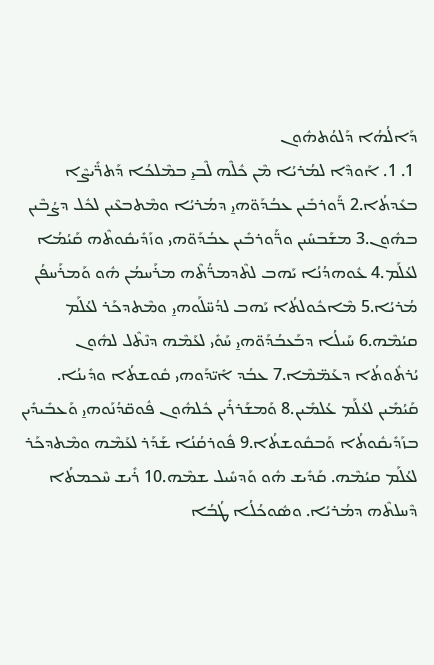ܕܰܐ‌ܠܳܗܳܐ ܕܰܠܘܳܬܗܽܘܢ
 1. 1. ܐܰܘܕܶܐ ܠܡܳܪܝܳܐ ܡܶܢ ܟܽܠܶܗ ܠܶܒܝ̱ ܒܡܶܠܟܳܐ ܕܰܬܖ̈ܺܝܨܶܐ ܒܥܺܕܬܳܐ.2 ܖ̈ܰܘܪܒܺܝܢ ܥܒܳܕܰܘ̈ܗܝ̱ ܕܡܳܪܝܳܐ ܘܡܶܬܒܥܶܝܢ ܠܟܽܠ ܕܨܳܒܶܝܢ ܒܗܽܘܢ.3 ܡܫܰܒܚܺܝܢ ܘܖ̈ܰܘܪܒܺܝܢ ܥܒܳܕܰܘ̈ܗܝ ܘܙܰܕܺܝܩܽܘܬܶܗ ܩܰܝܳܡܳܐ ܠܥܳܠܰܡ.4 ܥܽܘܗܕܳܢܳܐ ܝܰܗܒ ܠܬܶܕܡܖ̈ܳܬܶܗ ܡܪܰܚܡܳܢ ܗܽܘ ܘܰܡܪܰܚܦܳܢ ܡܳܪܝܳܐ.5 ܡܶܐܟܽܘܠܬܳܐ ܝܰܗܒ ܠܕܳܚ̈ܠܰܘܗܝ̱ ܘܡܶܬܕܟܰܪ ܠܥܳܠܰܡ ܩܝܳܡܶܗ.6 ܚܰܝܠܳܐ ܕܒܰܥܒܳܕܰܘ̈ܗܝ̱ ܚܰܘܺܝ ܠܥܰܡܶܗ ܕܢܶܬܶܠ ܠܗܽܘܢ ܝܳܪܬܽܘܬܳܐ ܕܥܰܡ̈ܡܶܐ.7 ܥܒܳܕ ܐܺܝ̈ܕܰܘܗܝ ܩܽܘܫܬܳܐ ܘܕܺܝܢܳܐ. ܩܰܝܳܡܺܝܢ ܠܥܳܠܰܡ ܥܳܠܡܺܝܢ.8 ܘܰܡܫܰܪܪܺܝܢ ܟܽܠܗܽܘܢ ܦܽܘܩ̈ܕܳܢܰܘܗܝ̱ ܘܰܥܒܺܝܕܺܝܢ ܒܙܰܕܺܝܩܽܘܬܳܐ ܘܰܒܩܽܘܫܬܳܐ.9 ܦܽܘܪܩܳܢܳܐ ܫܰܕܰܪ ܠܥܰܡܶܗ ܘܡܶܬܕܟܰܪ ܠܥܳܠܰܡ ܩܝܳܡܶܗ. ܩܰܕܺܝܫ ܗܽܘ ܘܰܕܚܺܝܠ ܫܡܶܗ.10 ܪܺܝܫ ܚܶܟܡܬܳܐ ܕܶܚܠܬܶܗ ܕܡܳܪܝܳܐ. ܘܣܽܘܟܳܠܳܐ ܛܳܒܳܐ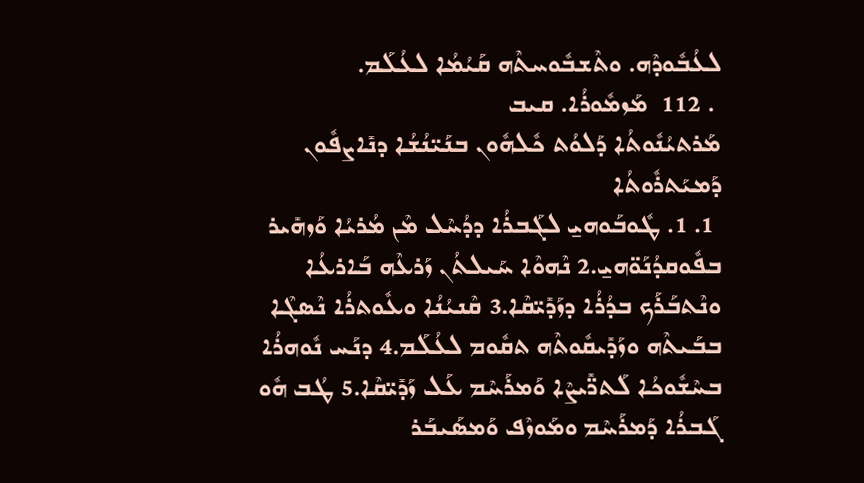ܠܥܳܒܽܘܕܶܗ. ܘܬܶܫܒܽܘܚܬܶܗ ܩܰܝܳܡܳܐ ܠܥܳܠܰܡ.
 . 112  ܡܰܙܡܽܘܪܳܐ. ܩܝܒ
ܡܰܪܬܝܳܢܽܘܬܳܐ ܕܰܠܘܳܬ ܟܽܠܗܽܘܢ ܒܢܰܝ̈ܢܳܫܳܐ ܕܢܺܐܨܦܽܘܢ ܕܰܡܝܰܬܪܽܘܬܳܐ
 1. 1. ܛܽܘܒܰܘܗܝ̱ ܠܓܰܒܪܳܐ ܕܕܳܚܶܠ ܡܶܢ ܡܳܪܝܳܐ ܘܰܙܗܺܝܪ ܒܦܽܘܩܕܳܢܰܘ̈ܗܝ̱.2 ܢܶܗܘܶܐ ܚܰܝܠܬܳܢ ܙܰܪܥܶܗ ܒܰܐܪܥܳܐ ܘܢܶܬܒܰܪܰܟ ܒܕܳܪܳܐ ܕܙܰܕܺܝ̈ܩܶܐ.3 ܩܶܢܝܳܢܳܐ ܘܥܽܘܬܪܳܐ ܢܶܣܓܶܐ ܒܒܰܝܬܶܗ ܘܙܰܕܺܝܩܽܘܬܶܗ ܬܩܽܘܡ ܠܥܳܠܰܡ.4 ܕܢܰܚ ܢܽܘܗܪܳܐ ܒܚܶܫܽܘܟܳܐ ܠܰܬܖ̈ܺܝܨܶܐ ܘܰܡܪܰܚܶܡ ܥܰܠ ܙܰܕܺܝ̈ܩܶܐ.5 ܛܳܒ ܗܽܘ ܓܰܒܪܳܐ ܕܰܡܪܰܚܶܡ ܘܡܰܘܙܶܦ ܘܰܡܣܰܝܒܰܪ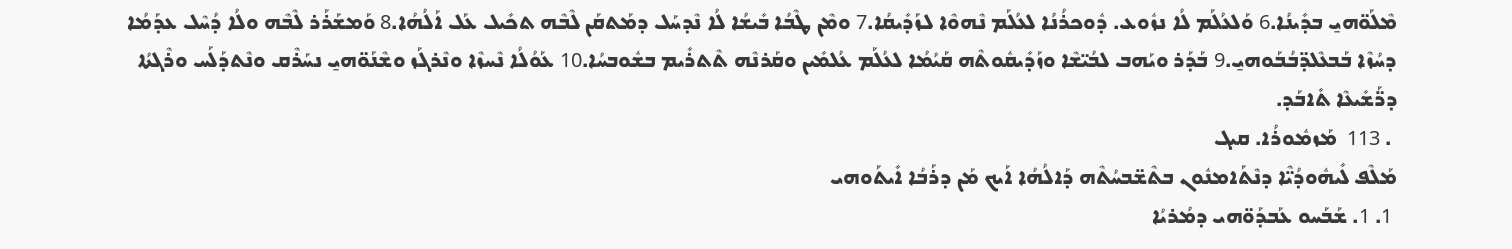ܡܶܠܰܘ̈ܗܝ̱ ܒܕܺܝܢܳܐ.6 ܘܰܠܥܳܠܰܡ ܠܳܐ ܢܙܽܘܥ. ܕܽܘܟܪܳܢܳܐ ܠܥܳܠܰܡ ܢܶܗܘܶܐ ܠܙܰܕܺܝܩܳܐ.7 ܘܡܶܢ ܛܶܒܳܐ ܒܺܝܫܳܐ ܠܳܐ ܢܶܕܚܰܠ ܕܡܰܬܩܰܢ ܠܶܒܶܗ ܬܟܺܝܠ ܥܰܠ ܐܰ‌ܠܳܗܳܐ.8 ܘܰܡܫܰܪܰܪ ܠܶܒܶܗ ܘܠܳܐ ܕܳܚܶܠ ܥܕܰܡܳܐ ܕܚܳܙܶܐ ܒܰܒܥܶܠܕ̈ܒܳܒܰܘܗܝ̱.9 ܒܰܕܰܪ ܘܝܰܗܒ ܠܒܳܝ̈ܫܶܐ ܘܙܰܕܺܝܩܽܘܬܶܗ ܩܰܝܳܡܳܐ ܠܥܳܠܰܡ ܥܳܠܡܺܝܢ ܘܩܰܪܢܶܗ ܬܶܬܪܺܝܡ ܒܫܽܘܒܚܳܐ.10 ܥܰܘܳܠܳܐ ܢܶܚܙܶܐ ܘܢܶܪܓܰܙ ܘܫܶܢܰܘ̈ܗܝ̱ ܢܚܰܪܶܩ ܘܢܶܬܕܰܠܰܚ ܘܪܶܓܬܳܐ ܕܖ̈ܰܫܺܝܥܶܐ ܬܺܐܒܰܕ.
 . 113  ܡܰܙܡܽܘܪܳܐ. ܩܝܓ
ܡܰܠܶܦ ܠܺܝܗܽܘܕܳܝ̈ܶܐ ܕܢܶܬܰܐܡܢܽܘܢ ܒܬܶܫ̈ܒܚܳܬܶܗ ܕܰܐ‌ܠܳܗܳܐ ܐܰܝܟ ܡܰܢ ܕܪܰܒܳܐ ܐܺܝܬܰܘܗܝ
 1. 1. ܫܰܒܰܚܘ ܥܰܒܕܰܘ̈ܗܝ ܕܡܳܪܝܳܐ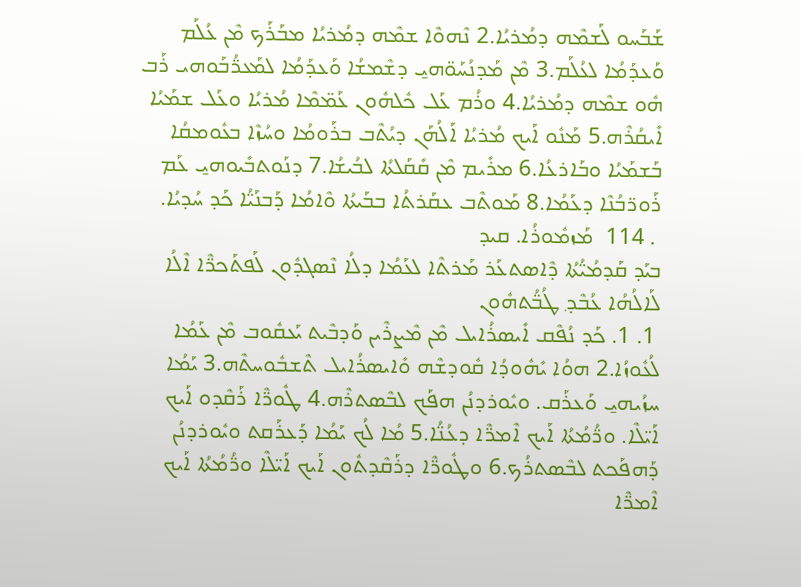ܫܰܒܰܚܘ ܠܰܫܡܶܗ ܕܡܳܪܝܳܐ.2 ܢܶܗܘܶܐ ܫܡܶܗ ܕܡܳܪܝܳܐ ܡܒܰܪܰܟ ܡܶܢ ܥܳܠܰܡ ܘܰܥܕܰܡܳܐ ܠܥܳܠܰܡ.3 ܡܶܢ ܡܰܕܢܳܚܰܘ̈ܗܝ̱ ܕܫܶܡܫܳܐ ܘܰܥܕܰܡܳܐ ܠܡܰܥܖ̈ܳܒܰܘܗܝ ܪܰܒ ܗܽܘ ܫܡܶܗ ܕܡܳܪܝܳܐ.4 ܘܪܳܡ ܥܰܠ ܟܽܠܗܽܘܢ ܥܰܡ̈ܡܶܐ ܡܳܪܝܳܐ ܘܥܰܠ ܫܡܰܝܳܐ ܐܺܝܩܳܪܶܗ.5 ܡܰܢܽܘ ܐܰܝܟ ܡܳܪܝܳܐ ܐܰܠܳܗܰܢ ܕܝܳܬܶܒ ܒܪܰܘܡܳܐ ܘܚܳܙܶܐ ܒܥܽܘܡܩܳܐ ܒܰܫܡܰܝܳܐ ܘܒܰܐܪܥܳܐ.6 ܡܪܺܝܡ ܡܶܢ ܩܺܩܰܠܬܳܐ ܠܒܳܝܫܳܐ.7 ܕܢܰܘܬܒܺܝܘܗܝ̱ ܥܰܡ ܪܰܘܖ̈ܒܳܢܶܐ ܕܥܰܡܳܐ.8 ܡܰܘܬܶܒ ܥܩܰܪܬܳܐ ܒܒܰܝܬܳܐ ܘܶܐܡܳܐ ܕܰܒܢܰܝ̈ܳܐ ܟܰܕ ܚܳܕܝܳܐ.
 . 114  ܡܰܙܡܽܘܪܳܐ. ܩܝܕ
ܒܝܰܕ ܩܰܕܡܳܝ̈ܳܬܳܐ ܕܶܐܣܬܥܰܪ ܡܰܪܬܶܐ ܠܥܰܡܳܐ ܕܠܳܐ ܢܶܣܓܕܽܘܢ ܠܰܦܬܰܟܖ̈ܶܐ ܐܶܠܳܐ ܠܰܐܠܳܗܳܐ ܥܳܒܶܕ݂ ܛܳܒ̈ܳܬܗܽܘܢ
 1. 1. ܟܰܕ ܢܳܦܶܩ ܐܺܝܣܪܳܐܝܠ ܡܶܢ ܡܶܨܪܶܝܢ ܘܰܕܒܶܝܬ ܝܰܥܩܽܘܒ ܡܶܢ ܥܰܡܳܐ ܠܳܥܽܘܙܳܐ.2 ܗܘܳܐ ܝܺܗܽܘܕܳܐ ܩܽܘܕܫܶܗ ܘܺܐܝܣܪܳܐܝܠ ܬܶܫܒܽܘܚܬܶܗ.3 ܝܰܡܳܐ ܚܙܳܝܗܝ̱ ܘܰܥܪܰܩ. ܘܝܽܘܪܕܢܳܢ ܗܦܰܟ ܠܒܶܣܬܪܶܗ.4 ܛܽܘܖ̈ܶܐ ܪܰܩܶܕܘ ܐܰܝܟ ܐܰܝ̈ܠܶܐ. ܘܖ̈ܳܡܳܬܳܐ ܐܰܝܟ ܐܶܡܖ̈ܶܐ ܕܥܳܢ̈ܳܐ.5 ܡܳܐ ܠܳܟ ܝܰܡܳܐ ܕܰܥܪܰܩܬ ܘܝܽܘܪܕܢܳܢ ܕܰܗܦܰܟܬ ܠܒܶܣܬܪܳܟ.6 ܘܛܽܘܖ̈ܶܐ ܕܪܰܩܶܕܬܽܘܢ ܐܰܝܟ ܐܰܝ̈ܠܶܐ ܘܖ̈ܳܡܳܬܳܐ ܐܰܝܟ ܐܶܡܖ̈ܶܐ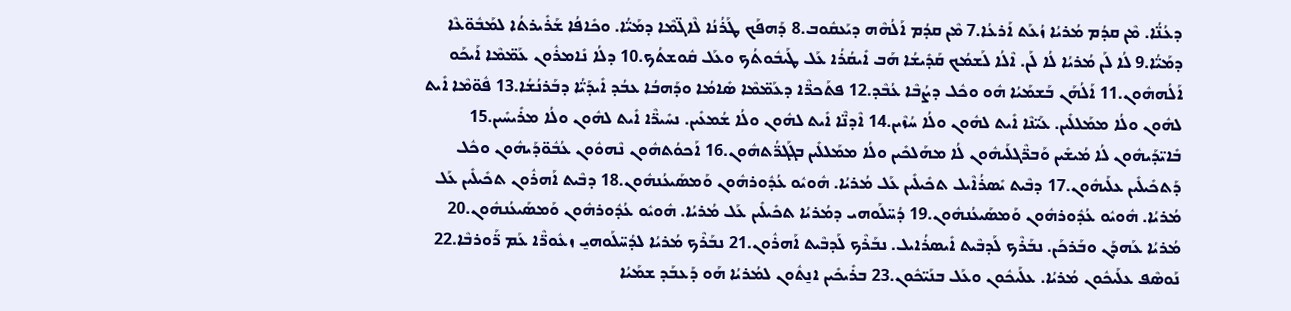ܕܥܳܢ̈ܳܐ. ܡܶܢ ܩܕܳܡ ܡܳܪܝܳܐ ܙܳܥܰܬ ܐܰܪܥܳܐ.7 ܡܶܢ ܩܕܳܡ ܐܰܠܳܗܶܗ ܕܝܰܥܩܽܘܒ.8 ܕܰܗܦܰܟ ܛܰܪܳܢܳܐ ܠܶܐܓ̈ܡܶܐ ܕܡܰܝ̈ܳܐ. ܘܟܺܐܦܳܐ ܫܰܪܺܝܪܬܳܐ ܠܡܰܒܽܘ̈ܥܶܐ ܕܡܰܝ̈ܳܐ.9 ܠܳܐ ܠܰܢ ܡܳܪܝܳܐ ܠܳܐ ܠܰܢ. ܐܶܠܳܐ ܠܰܫܡܳܟ ܩܰܕܺܝܫܳܐ ܗܰܒ ܐܺܝܩܳܪܳܐ ܥܰܠ ܛܰܝܒܽܘܬܳܟ ܘܥܰܠ ܩܽܘܫܬܳܟ.10 ܕܠܳܐ ܢܺܐܡܪܽܘܢ ܥܰܡ̈ܡܶܐ ܐܰܝܟܰܘ ܐܰܠܳܗܗܽܘܢ.11 ܐܰܠܳܗܰܢ ܒܰܫܡܰܝܳܐ ܗܽܘ ܘܟܽܠ ܕܨܳܒܶܐ ܥܳܒܶܕ.12 ܦܬܰܟܖ̈ܶܐ ܕܥܰܡ̈ܡܶܐ ܣܺܐܡܳܐ ܘܕܰܗܒܳܐ ܥܒܳܕ ܐܺܝܕܰܝ̈ܳܐ ܕܒܰܪܢܳܫܳܐ.13 ܦܽܘ̈ܡܶܐ ܐܺܝܬ ܠܗܽܘܢ ܘܠܳܐ ܡܡܰܠܠܺܝܢ. ܥܰܝ̈ܢܶܐ ܐܺܝܬ ܠܗܽܘܢ ܘܠܳܐ ܚܳܙܶܝܢ.14 ܐܶܕܢ̈ܶܐ ܐܺܝܬ ܠܗܽܘܢ ܘܠܳܐ ܫܳܡܥܺܝܢ. ܢܚܺܝܖ̈ܶܐ ܐܺܝܬ ܠܗܽܘܢ ܘܠܳܐ ܡܪܺܝܚܺܝܢ.15 ܒܺܐܝ̈ܕܰܝܗܽܘܢ ܠܳܐ ܡܳܝܫܺܝܢ ܘܰܒܖ̈ܶܓܠܰܝܗܽܘܢ ܠܳܐ ܡܗܰܠܟܺܝܢ ܘܠܳܐ ܡܡܰܠܠܺܝܢ ܒܓܰܓܖ̈ܳܬܗܽܘܢ.16 ܐܰܟܘܳܬܗܽܘܢ ܢܶܗܘܽܘܢ ܥܳܒܽܘ̈ܕܰܝܗܽܘܢ ܘܟܽܠ ܕܰܬܟܺܝܠܺܝܢ ܥܠܰܝܗܽܘܢ.17 ܕܒܶܝܬ ܝܺܣܪܳܐܶܝܠ ܬܟܺܝܠܺܝܢ ܥܰܠ ܡܳܪܝܳܐ. ܗܽܘܝܽܘ ܥܳܕܽܘܪܗܽܘܢ ܘܰܡܣܰܝܥܳܢܗܽܘܢ.18 ܕܒܶܝܬ ܐܰܗܪܽܘܢ ܬܟܺܝܠܺܝܢ ܥܰܠ ܡܳܪܝܳܐ. ܗܽܘܝܽܘ ܥܳܕܽܘܪܗܽܘܢ ܘܰܡܣܰܝܥܳܢܗܽܘܢ.19 ܕܳܚ̈ܠܰܘܗܝ ܕܡܳܪܝܳܐ ܬܟܺܝܠܺܝܢ ܥܰܠ ܡܳܪܝܳܐ. ܗܽܘܝܽܘ ܥܳܕܽܘܪܗܽܘܢ ܘܰܡܣܰܝܥܳܢܗܽܘܢ.20 ܡܳܪܝܳܐ ܥܰܗܕܰܢ ܘܒܰܪܟܰܢ. ܢܒܰܪܶܟ ܠܰܕܒܶܝܬ ܐܺܝܣܪܳܐܝܠ. ܢܒܰܪܶܟ ܠܰܕܒܶܝܬ ܐܰܗܪܽܘܢ.21 ܢܒܰܪܶܟ ܡܳܪܝܳܐ ܠܕܳܚ̈ܠܰܘܗܝ̱ ܙܥܽܘܖ̈ܶܐ ܥܰܡ ܖ̈ܰܘܪܒܶܐ.22 ܢܰܘܣܶܦ ܥܠܰܝܟܽܘܢ ܡܳܪܝܳܐ. ܥܠܰܝܟܽܘܢ ܘܥܰܠ ܒܢܰܝ̈ܟܽܘܢ.23 ܒܪܺܝܟܺܝܢ ܐܢ̱ܬܽܘܢ ܠܡܳܪܝܳܐ ܗܰܘ ܕܰܥܒܰܕ ܫܡܰܝܳܐ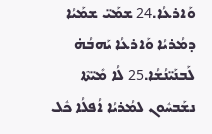ܘܰܐܪܥܳܐ.24 ܫܡܰܝ̈ ܫܡܰܝܳܐ ܕܡܳܪܝܳܐ ܘܰܐܪܥܳܐ ܝܰܗܒܳܗ̇ ܠܰܒܢܰܝ̈ܢܳܫܳܐ.25 ܠܳܐ ܡܺܝ̈ܬܶܐ ܢܫܰܒܚܽܘܢ ܠܡܳܪܝܳܐ ܐܳܦܠܳܐ ܟܽܠ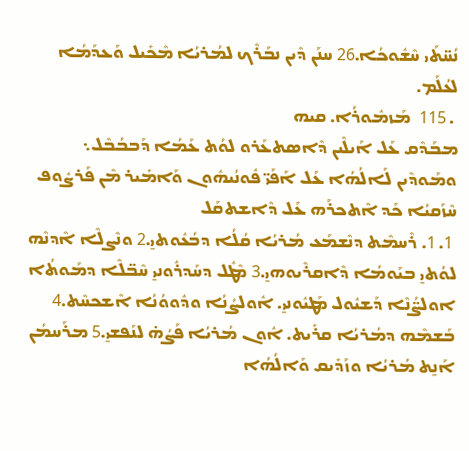ܢܳܚ̈ܬܰܝ ܚܶܫܽܘܟܳܐ.26 ܚܢܰܢ ܕܶܝܢ ܢܒܰܪܶܟ ܠܡܳܪܝܳܐ ܡܶܟܺܝܠ ܘܰܥܕܰܡܳܐ ܠܥܳܠܰܡ.
 . 115  ܡܰܙܡܽܘܪܳܐ. ܩܝܗ
ܡܒܰܕܶܩ ܥܰܠ ܐܰܝܠܶܝܢ ܕܶܐܣܬܥܰܪܘ ܠܘܳܬ ܥܰܡܳܐ ܕܰܒܒܳܒܶܠ܆ ܘܡܰܘܕܶܝܢ ܠܰܐܠܳܗܳܐ ܥܰܠ ܐܰܦܰܝ̈ ܦܽܘܢܳܝܗܽܘܢ ܘܰܐܡܺܝܪ ܡܶܢ ܦܰܪܨܽܘܦ ܚܶܙܰܩܝܳܐ ܟܰܕ ܐܶܬܟܪܰܗ ܥܰܠ ܕܶܐܫܬܩܰܠ
 1. 1. ܪܶܚܡܶܬ ܕܢܶܫܡܰܥ ܡܳܪܝܳܐ ܩܳܠܳܐ ܕܒܳܥܽܘܬܝ̱.2 ܘܢܶܨܠܶܐ ܐܶܕܢܶܗ ܠܘܳܬܝ̱ ܒܝܰܘܡܳܐ ܕܶܐܩܪܶܝܘܗܝ̱.3 ܡܶܛܽܠ ܕܚܰܕܪܽܘܢܝ̱ ܚܶܒ̈ܠܶܐ ܕܡܰܘܬܳܐ ܐܘܠܨ̈ܳܢܶܐ ܕܰܫܝܽܘܠ ܡܰܛܝܽܘܢܝ̱. ܐܽܘܠܨܳܢܳܐ ܘܕܽܘܘܳܢܳܐ ܐܶܫܟܚܶܬ.4 ܒܰܫܡܶܗ ܕܡܳܪܝܳܐ ܩܪܺܝܬ. ܐܽܘܢ ܡܳܪܝܳܐ ܦܰܨܳܗ̇ ܠܢܰܦܫܝ̱.5 ܡܪܰܚܡܳܢ ܐܰܢ̱ܬ ܡܳܪܝܳܐ ܘܙܰܕܺܝܩ ܘܰܐ‌ܠܳܗܳܐ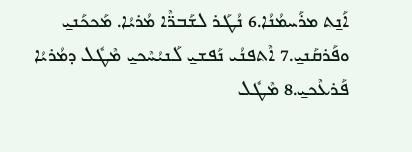ܐܰܢ̱ܬ ܡܪܰܚܡܳܢܳܐ.6 ܢܳܛܰܪ ܠܫܰܒܖ̈ܶܐ ܡܳܪܝܳܐ. ܡܰܟܟܰܢܝ̱ ܘܦܰܪܩܰܢܝ̱.7 ܐܶܬܦܢܳܝ ܢܰܦܫܝ̱ ܠܰܢܝܳܚܶܟܝ̱ ܡܶܛܽܠ ܕܡܳܪܝܳܐ ܦܰܪܥܶܟܝ̱.8 ܡܶܛܽܠ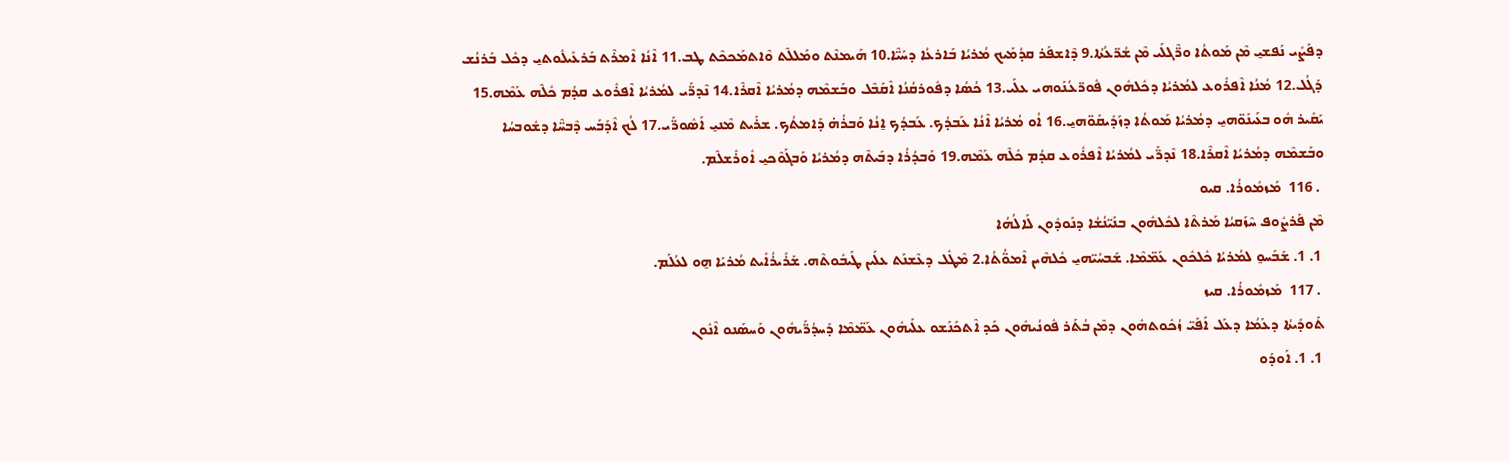ܕܦܰܨܺܝ ܢܰܦܫܝ̱ ܡܶܢ ܡܰܘܬܳܐ ܘܖ̈ܶܓܠܰܝ ܡܶܢ ܫܳܖ̈ܥܳܬܳܐ.9 ܕܶܐܫܦܰܪ ܩܕܳܡܰܝܟ ܡܳܪܝܳܐ ܒܰܐܪܥܳܐ ܕܚܰܝ̈ܶܐ.10 ܗܰܝܡܢܶܬ ܘܡܰܠܠܶܬ ܘܶܐܬܡܰܟܟܶܬ ܛܒ.11 ܐܶܢܳܐ ܐܶܡܪܶܬ ܒܰܪܥܺܝܠܽܘܬܝ̱ ܕܟܽܠ ܒܰܪܢܳܫ ܕܰܓܳܠ.12 ܡܳܢܳܐ ܐܶܦܪܽܘܥ ܠܡܳܪܝܳܐ ܕܟܽܠܗܽܘܢ ܦܽܘܖ̈ܥܳܢܰܘܗܝ ܥܠܰܝ.13 ܟܳܣܳܐ ܕܦܽܘܪܩܳܢܳܐ ܐܶܩܰܒܶܠ ܘܒܰܫܡܶܗ ܕܡܳܪܝܳܐ ܐܶܩܪܶܐ.14 ܢܶܕܖ̈ܰܝ ܠܡܳܪܝܳܐ ܐܶܦܪܽܘܥ ܩܕܳܡ ܟܽܠܶܗ ܥܰܡܶܗ.15 ܝܰܩܺܝܪ ܗܽܘ ܒܥܰܝܢܰܘ̈ܗܝ̱ ܕܡܳܪܝܳܐ ܡܰܘܬܳܐ ܕܙܰܕܺܝܩܰܘ̈ܗܝ̱.16 ܐܳܘ ܡܳܪܝܳܐ ܐܶܢܳܐ ܥܰܒܕܳܟ. ܥܰܒܕܳܟ ܐ̱ܢܳܐ ܘܰܒܪܳܗ̇ ܕܰܐܡܬܳܟ. ܫܪܰܝܬ ܡܶܢܝ̱ ܐܰܣܽܘܖ̈ܰܝ.17 ܠܳܟ ܐܶܕܰܒܰܚ ܕܶܒܚ̈ܶܐ ܕܫܽܘܒܚܳܐ ܘܒܰܫܡܶܗ ܕܡܳܪܝܳܐ ܐܶܩܪܶܐ.18 ܢܶܕܖ̈ܰܝ ܠܡܳܪܝܳܐ ܐܶܦܪܽܘܥ ܩܕܳܡ ܟܽܠܶܗ ܥܰܡܶܗ.19 ܘܰܒܕܳܪܳܐ ܕܒܰܝܬܶܗ ܕܡܳܪܝܳܐ ܘܰܒܓܰܘܶܟܝ̱ ܐܽܘܪܺܫܠܶܡ.
 . 116  ܡܰܙܡܽܘܪܳܐ. ܩܝܘ
ܡܶܢ ܦܰܪܨܽܘܦ ܚܶܙܰܩܝܳܐ ܡܰܪܬܶܐ ܠܟܽܠܗܽܘܢ ܒܢܰܝ̈ܢܳܫܳܐ ܕܢܰܘܕܽܘܢ ܠܰܐܠܳܗܳܐ
 1. 1. ܫܰܒܰܚܘ̱ ܠܡܳܪܝܳܐ ܟܽܠܟܽܘܢ ܥܰܡ̈ܡܶܐ. ܫܰܒܚܳܝ̈ܗܝ̱ ܟܽܠܗܶܝܢ ܐܶܡܘ̈ܳܬܳܐ.2 ܡܶܛܽܠ ܕܥܶܫܢܰܬ ܥܠܰܝܢ ܛܰܝܒܽܘܬܶܗ. ܫܰܪܺܝܪܳܐܺܝܬ ܡܳܪܝܰܐ ܗ̱ܘ ܠܥܳܠܰܡ.
 . 117  ܡܰܙܡܽܘܪܳܐ. ܩܝܙ
ܬܰܘܕܺܝܬܳܐ ܕܥܰܡܳܐ ܕܥܰܠ ܐܰܦܰܝ̈ ܙܳܟܽܘܬܗܽܘܢ ܕܡܶܢ ܒܳܬܰܪ ܦܽܘܢܳܝܗܽܘܢ ܟܰܕ ܐܶܬܟܰܢܰܫܘ ܥܠܰܝܗܽܘܢ ܥܰܡ̈ܡܶܐ ܕܰܚܕܳܖ̈ܰܝܗܽܘܢ ܘܰܚܣܰܢܘ ܐܶܢܽܘܢ
 1. 1. ܐܰܘܕܰܘ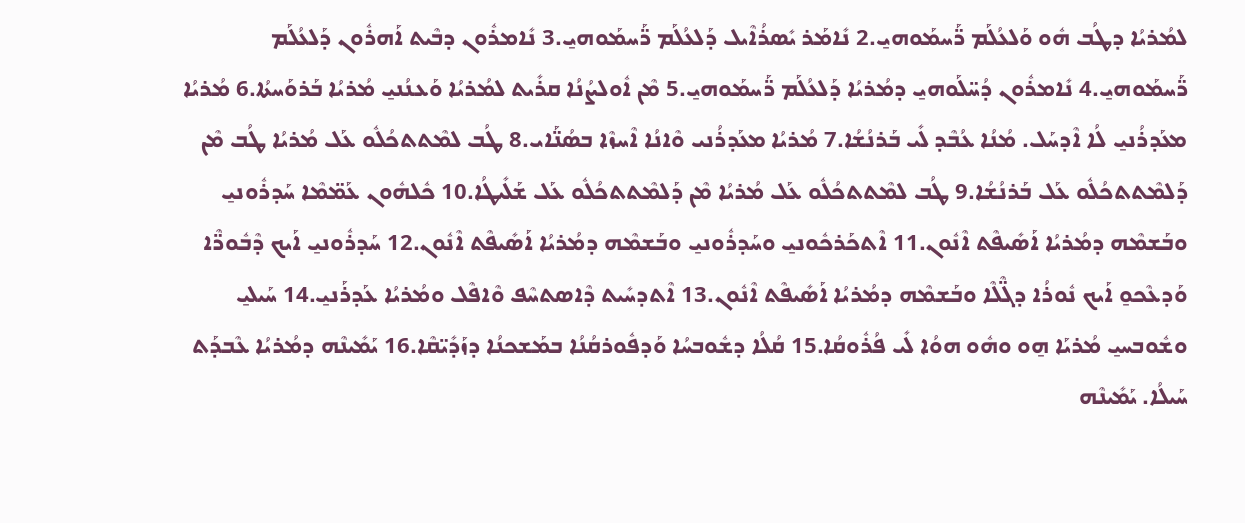ܠܡܳܪܝܳܐ ܕܛܳܒ ܗܽܘ ܘܰܠܥܳܠܰܡ ܖ̈ܰܚܡܰܘܗܝ̱.2 ܢܺܐܡܰܪ ܝܺܣܪܳܐܶܝܠ ܕܰܠܥܳܠܰܡ ܖ̈ܰܚܡܰܘܗܝ̱.3 ܢܺܐܡܪܽܘܢ ܕܒܶܝܬ ܐܰܗܪܽܘܢ ܕܰܠܥܳܠܰܡ ܖ̈ܰܚܡܰܘܗܝ̱.4 ܢܺܐܡܪܽܘܢ ܕܳܚ̈ܠܰܘܗܝ̱ ܕܡܳܪܝܳܐ ܕܰܠܥܳܠܰܡ ܖ̈ܰܚܡܰܘܗܝ̱.5 ܡܶܢ ܐܽܘܠܨܳܢܳܐ ܩܪܺܝܬ ܠܡܳܪܝܳܐ ܘܰܥܢܳܢܝ̱ ܡܳܪܝܳܐ ܒܰܪܘܰܚܬܳܐ.6 ܡܳܪܝܳܐ ܡܥܰܕܪܳܢܝ̱ ܠܳܐ ܐܶܕܚܰܠ. ܡܳܢܳܐ ܥܳܒܶܕ ܠܺܝ ܒܰܪܢܳܫܳܐ.7 ܡܳܪܝܳܐ ܡܥܰܕܪܳܢܝ ܘܶܐܢܳܐ ܐܶܚܙܶܐ ܒܣܳܢ̈ܰܐܝ.8 ܛܳܒ ܠܡܶܬܬܟܳܠܽܘ ܥܰܠ ܡܳܪܝܳܐ ܛܳܒ ܡܶܢ ܕܰܠܡܶܬܬܟܳܠܽܘ ܥܰܠ ܒܰܪܢܳܫܳܐ.9 ܛܳܒ ܠܡܶܬܬܟܳܠܽܘ ܥܰܠ ܡܳܪܝܳܐ ܡܶܢ ܕܰܠܡܶܬܬܟܳܠܽܘ ܥܰܠ ܫܰܠܺܝܛܳܐ.10 ܟܽܠܗܽܘܢ ܥܰܡ̈ܡܶܐ ܚܰܕܪܽܘܢܝ̱ ܘܒܰܫܡܶܗ ܕܡܳܪܝܳܐ ܐܰܣܺܝܦܶܬ ܐܶܢܽܘܢ.11 ܐܶܬܟܰܪܟܽܘܢܝ̱ ܘܚܰܕܪܽܘܢܝ̱ ܘܒܰܫܡܶܗ ܕܡܳܪܝܳܐ ܐܰܣܺܝܦܶܬ ܐܶܢܽܘܢ.12 ܚܰܕܪܽܘܢܝ̱ ܐܰܝܟ ܕܶܒܽܘܖ̈ܶܐ ܘܰܕܥܶܟܘ̱ ܐܰܝܟ ܢܽܘܪܳܐ ܕܓ̈ܶܠܶܐ ܘܒܰܫܡܶܗ ܕܡܳܪܝܳܐ ܐܰܣܺܝܦܶܬ ܐܶܢܽܘܢ.13 ܐܶܬܕܚܺܝܬ ܕܶܐܣܬܚܶܦ ܘܶܐܦܶܠ ܘܡܳܪܝܳܐ ܥܰܕܪܰܢܝ̱.14 ܚܰܝܠܝ̱ ܘܫܽܘܒܚܝ̱ ܡܳܪܝܰܐ ܗ̱ܘ ܘܗܽܘ ܗܘܳܐ ܠܺܝ ܦܳܪܽܘܩܳܐ.15 ܩܳܠܳܐ ܕܫܽܘܒܚܳܐ ܘܰܕܦܽܘܪܩܳܢܳܐ ܒܡܰܫܟܢܳܐ ܕܙܰܕܺܝ̈ܩܶܐ.16 ܝܰܡܺܝܢܶܗ ܕܡܳܪܝܳܐ ܥܶܒܕܰܬ ܚܰܝܠܳܐ. ܝܰܡܺܝܢܶܗ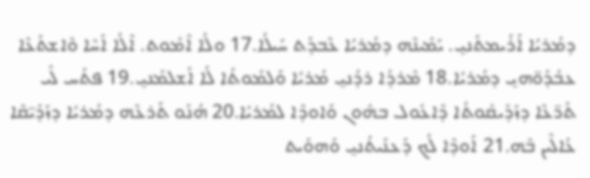ܕܡܳܪܝܳܐ ܐܰܪܺܝܡܬܰܢܝ̱. ܝܰܡܺܝܢܶܗ ܕܡܳܪܝܳܐ ܥܶܒܕܰܬ ܚܰܝܠܳܐ.17 ܘܠܳܐ ܐܶܡܽܘܬ. ܐܶܠܳܐ ܐܺܚܶܐ ܘܶܐܫܬܰܥܶܐ ܥܒܳܕܰܘ̈ܗܝ̱ ܕܡܳܪܝܳܐ.18 ܡܶܪܕܳܐ ܪܕܳܢܝ̱ ܡܳܪܝܳܐ ܘܰܠܡܰܘܬܳܐ ܠܳܐ ܐܰܫܠܡܰܢܝ̱.19 ܦܬܰܚ ܠܺܝ ܬܰܖ̈ܥܶܐ ܕܙܰܕܺܝܩܽܘܬܳܐ ܕܶܐܥܽܘܠ ܒܗܽܘܢ ܘܰܐܘܕܶܐ ܠܡܳܪܝܳܐ.20 ܗܳܢܰܘ ܬܰܪܥܶܗ ܕܡܳܪܝܳܐ ܕܙܰܕܺܝ̈ܩܶܐ ܥܳܐܠܶܝܢ ܒܶܗ.21 ܐܰܘܕܶܐ ܠܳܟ ܕܰܥܢܰܝܬܳܢܝ̱ ܘܰܗܘܰܝܬ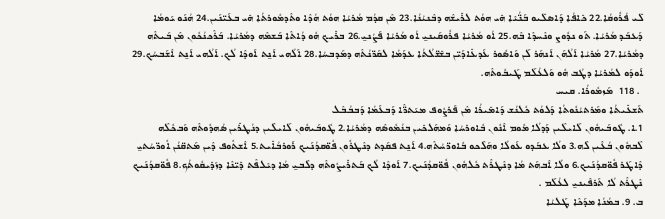ܠܺܝ ܦܳܪܽܘܩܳܐ.22 ܟܺܐܦܳܐ ܕܰܐܣܠܺܝܘ ܒܰܢ̈ܳܝܶܐ ܗܺܝ ܗܘܳܬ ܠܪܺܝܫܶܗ ܕܒܶܢܝܳܢܳܐ.23 ܡܶܢ ܩܕܳܡ ܡܳܪܝܳܐ ܗܘܳܬ ܗܳܕܶܐ ܘܬܶܕܡܽܘܪܬܳܐ ܗܺܝ ܒܥܰܝ̈ܢܰܝܢ.24 ܗܳܢܰܘ ܝܰܘܡܳܐ ܕܰܥܒܰܕ ܡܳܪܝܳܐ. ܬܰܘ ܢܕܽܘܨ ܘܢܶܚܕܶܐ ܒܶܗ.25 ܐܳܘ ܡܳܪܝܳܐ ܦܪܽܘܩܰܝܢܝ̱ ܐܳܘ ܡܳܪܝܳܐ ܦܰܨܳܢܝ̱.26 ܒܪܺܝܟ ܗܽܘ ܕܳܐܬܶܐ ܒܰܫܡܶܗ ܕܡܳܪܝܳܐ. ܒܰܪܶܟܢܳܟܽܘܢ ܡܶܢ ܒܰܝܬܶܗ ܕܡܳܪܝܳܐ.27 ܡܳܪܝܳܐ ܐܰܠܳܗܰܢ ܐܰܢܗܰܪ ܠܰܢ ܘܰܐܣܽܘܪ ܥܰܕܥܺܐܕܰܝ̈ܢ ܒܫܺܫ̈ܠܳܬܳܐ ܥܕܰܡܳܐ ܠܩܰܖ̈ܢܳܬܶܗ ܕܡܰܕܒܚܳܐ.28 ܐܰܠܳܗܝ ܐܰܢ̱ܬ ܐܰܘܕܶܐ ܠܳܟ. ܐܰܠܳܗܝ ܐܰܢ̱ܬ ܐܶܫܰܒܚܳܟ.29 ܐܰܘܕܰܘ ܠܡܳܪܝܳܐ ܕܛܳܒ ܗܽܘ ܘܰܠܥܳܠܰܡ ܛܰܝܒܽܘܬܶܗ.
 . 118  ܡܰܙܡܽܘܪܳܐ. ܩܝܚ
ܬܰܫܥܺܝܬܳܐ ܘܡܰܪܬܝܳܢܽܘܬܳܐ ܕܰܠܘܳܬ ܟܽܠܢܳܫ ܕܰܐܡܺܝܪܳܐ ܡܶܢ ܦܰܪܨܽܘܦ ܡܝܰܬܖ̈ܶܐ ܕܰܒܥܰܡܳܐ ܕܰܒܒܳܒܶܠ
1.ܐ. ܛܽܘܒܰܝܗܽܘܢ ܠܰܐܝܠܶܝܢ ܕܰܕܠܳܐ ܡܽܘܡ ܐܶܢܽܘܢ ܒܽܐܘܪܚܳܐ ܘܰܡܗܰܠܟܺܝܢ ܒܢܳܡܽܘܣܶܗ ܕܡܳܪܝܳܐ.2 ܛܽܘܒܰܝܗܽܘܢ ܠܰܐܝܠܶܝܢ ܕܢܳܛܪܺܝܢ ܣܳܗܕܽܘܬܶܗ ܘܰܒܟܽܠܶܗ ܠܶܒܗܽܘܢ ܒܳܥܶܝܢ ܠܶܗ.3 ܘܠܳܐ ܥܒܰܕܘ ܥܰܘܠܳܐ ܘܗܰܠܶܟܘ ܒܽܐܘܖ̈ܚܳܬܶܗ.4 ܐܰܢ̱ܬ ܦܩܰܕܬ ܕܢܶܛܪܽܘܢ ܦܽܘ̈ܩܕܳܢܰܝܟ ܪܰܘܪܒܳܐܺܝܬ.5 ܐܶܫܬܽܘܦ ܕܶܝܢ ܡܰܬܩ̈ܢܳܢ ܐܽܘܖ̈ܚܳܬܝ̱ ܕܶܐܛܰܪ ܦܽܘ̈ܩܕܳܢܰܝܟ.6 ܘܠܳܐ ܐܶܒܗܰܬ ܡܳܐ ܕܢܶܛܪܶܬ ܟܽܠܗܽܘܢ ܦܽܘ̈ܩܕܳܢܰܝܟ.7 ܐܰܘܕܶܐ ܠܳܟ ܒܰܬܪܺܝܨܽܘܬܶܗ ܕܠܶܒܝ̱ ܡܳܐ ܕܝܶܠܦܶܬ ܕܺܝ̈ܢܶܐ ܕܙܰܕܺܝܩܽܘܬܳܟ.8 ܦܽܘ̈ܩܕܳܢܰܝܟ ܢܶܛܪܶܬ ܠܳܐ ܬܰܪܦܶܝܢܝ̱ ܠܥܳܠܰܡ .
ܒ. 9. ܒܡܳܢܳܐ ܡܕܰܟܶܐ ܛܰܠܝܳܐ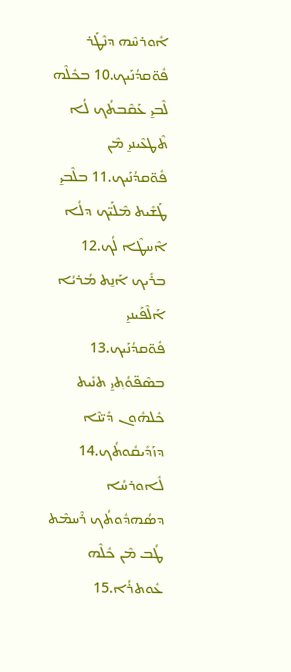ܐܽܘܪܚܶܗ ܕܢܶܛܰܪ ܦܽܘ̈ܩܕܳܢܰܝܟ.10 ܒܟܽܠܶܗ ܠܶܒܝ̱ ܥܰܩܶܒܬܳܟ ܠܳܐ ܬܶܛܥܶܝܢܝ̱ ܡܶܢ ܦܽܘ̈ܩܕܳܢܰܝܟ.11 ܒܠܶܒܝ̱ ܛܰܫܺܝܬ ܡܶܠܰܝ̈ܟ ܕܠܳܐ ܐܶܚܛܶܐ ܠܳܟ.12 ܒܪܺܝܟ ܐܰܢ̱ܬ ܡܳܪܝܳܐ ܐܰܠܶܦܰܝܢܝ̱ ܦܽܘ̈ܩܕܳܢܰܝܟ.13 ܒܣܶܦ̈ܘܳܬ݂ܝ̱ ܬܢܺܝܬ ܟܽܠܗܽܘܢ ܕܺܝ̈ܢܶܐ ܕܙܰܕܺܝܩܽܘܬܳܟ.14 ܠܽܐܘܪܚܳܐ ܕܣܳܗܕܽܘܬܳܟ ܪܶܚܡܶܬ ܛܳܒ ܡܶܢ ܟܽܠܶܗ ܥܽܘܬܪܳܐ.15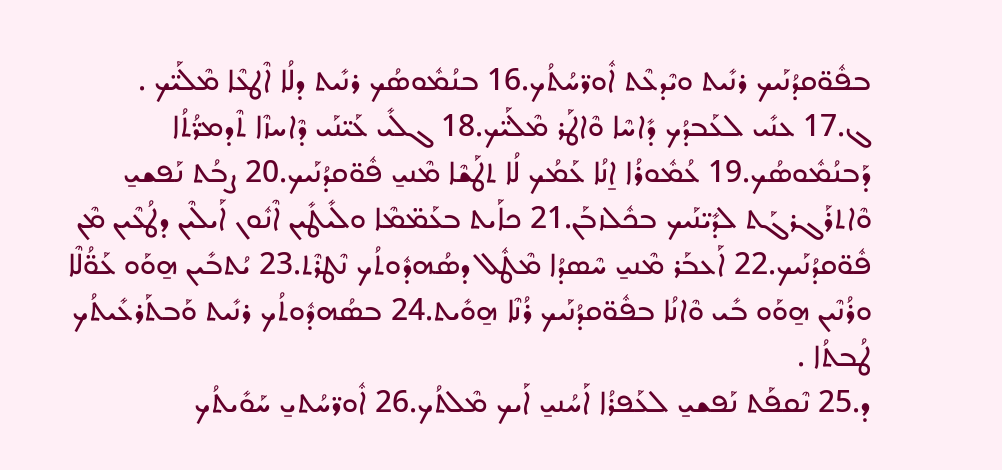ܒܦܽܘ̈ܩܕܳܢܰܝܟ ܪܢܺܝܬ ܘܝܶܕܥܶܬ ܐܽܘܖ̈ܚܳܬܳܟ.16 ܒܢܳܡܽܘܣܳܟ ܪܢܺܝܬ ܕܠܳܐ ܐܶܛܥܶܐ ܡܶܠܰܝ̈ܟ .
ܓ.17 ܥܢܺܝ ܠܥܰܒܕܳܟ ܕܺܐܚܶܐ ܘܶܐܛܰܪ ܡܶܠܰܝ̈ܟ.18 ܓܠܺܝ ܥܰܝ̈ܢܰܝ ܕܶܐܚܙܶܐ ܬܶܕܡܖ̈ܳܬܳܐ ܕܰܒܢܳܡܽܘܣܳܟ.19 ܥܳܡܽܘܪܳܐ ܐ̱ܢܳܐ ܥܰܡܳܟ ܠܳܐ ܬܛܰܫܶܐ ܡܶܢܝ̱ ܦܽܘ̈ܩܕܳܢܰܝܟ.20 ܨܒܳܬ ܢܰܦܫܝ̱ ܘܶܐܬܪܰܓܪܓܰܬ ܠܕܺܝ̈ܢܰܝܟ ܒܟܽܠܙܒܰܢ.21 ܟܐܰܝܬ ܒܥܰܡ̈ܡܶܐ ܘܠܺܝܛܺܝܢ ܐܶܢܽܘܢ ܐܰܝܠܶܝܢ ܕܛܳܥܶܝܢ ܡܶܢ ܦܽܘ̈ܩܕܳܢܰܝܟ.22 ܐܰܥܒܰܪ ܡܶܢܝ̱ ܚܶܣܕܳܐ ܡܶܛܽܠ ܕܣܳܗܕܽܘܬܳܟ ܢܶܛܪܶܬ.23 ܝܳܬܒܺܝܢ ܗ̱ܘܰܘ ܥܰܘ̈ܳܠܶܐ ܘܪܳܢܶܝܢ ܗ̱ܘܰܘ ܒܺܝ ܘܶܐܢܳܐ ܒܦܽܘ̈ܩܕܳܢܰܝܟ ܪܳܢܶܐ ܗ̱ܘܺܝܬ.24 ܒܣܳܗܕܽܘܬܳܟ ܪܢܺܝܬ ܘܰܒܬܰܪܥܺܝܬܳܟ ܛܳܒܬܳܐ .
ܕ.25 ܢܶܩܦܰܬ ܢܰܦܫܝ̱ ܠܥܰܦܪܳܐ ܐܰܚܳܢܝ̱ ܐܰܝܟ ܡܶܠܬܳܟ.26 ܐܽܘܖ̈ܚܳܬܝ̱ ܚܰܘܺܝܬܳܟ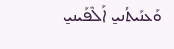ܘܰܥܢܰܝܬܳܢܝ̱ ܐܰܠܶܦܰܝܢܝ̱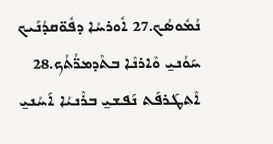ܢܳܡܽܘܣܳܟ.27 ܐܽܘܪܚܳܐ ܕܦܽܘ̈ܩܕܳܢܰܝܟ ܚܰܘܳܢܝ̱ ܘܶܐܪܢܶܐ ܒܬܶܕܡܖ̈ܳܬܳܟ.28 ܐܶܬܛܰܪܦܰܬ ܢܰܦܫܝ̱ ܒܪܶܢܝܳܐ ܐܰܚܳܢܝ̱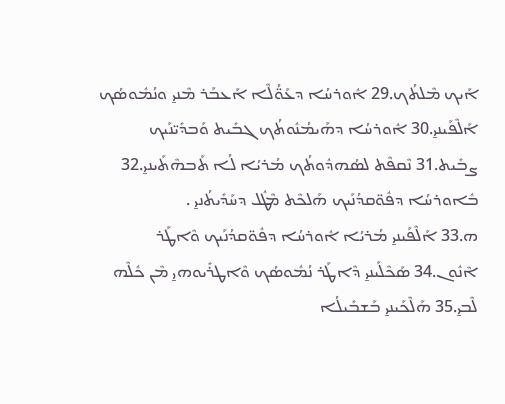ܐܰܝܟ ܡܶܠܬܳܟ.29 ܐܽܘܪܚܳܐ ܕܥܰܘ̈ܳܠܶܐ ܐܰܥܒܰܪ ܡܶܢܝ̱ ܘܢܳܡܽܘܣܳܟ ܐܰܠܶܦܰܝܢܝ̱.30 ܐܽܘܪܚܳܐ ܕܗܰܝܡܳܢܽܘܬܳܟ ܓܒܺܝܬ ܘܰܒܕܺܝ̈ܢܰܝܟ ܨܒܺܝܬ.31 ܢܶܩܦܶܬ ܠܣܳܗܕܽܘܬܳܟ ܡܳܪܝܳܐ ܠܳܐ ܬܰܒܗܶܬܰܝܢܝ̱.32 ܒܽܐܘܪܚܳܐ ܕܦܽܘ̈ܩܕܳܢܰܝܟ ܗܰܠܟܶܬ ܡܶܛܽܠ ܕܚܰܕܺܝܬܳܢܝ̱ .
ܗ.33 ܐܰܠܶܦܰܝܢܝ̱ ܡܳܪܝܳܐ ܐܽܘܪܚܳܐ ܕܦܽܘ̈ܩܕܳܢܰܝܟ ܘܶܐܛܰܪ ܐܶܢܽܘܢ.34 ܣܰܟܶܠܰܝܢܝ̱ ܕܶܐܛܰܪ ܢܳܡܽܘܣܳܟ ܘܶܐܛܪܺܝܘܗܝ̱ ܡܶܢ ܟܽܠܶܗ ܠܶܒܝ̱.35 ܗܰܠܶܟܰܝܢܝ̱ ܒܰܫܒܺܝܠܳܐ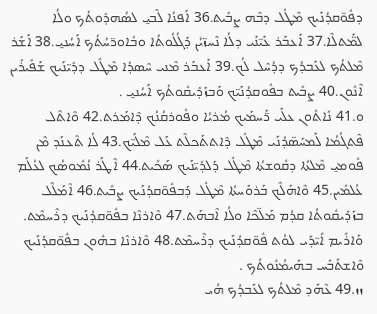ܕܦܽܘ̈ܩܕܳܢܰܝܟ ܡܶܛܽܠ ܕܒܶܗ ܨܒܺܝܬ.36 ܐܰܦܢܳܐ ܠܶܒܝ̱ ܠܣܳܗܕܽܘܬܳܟ ܘܠܳܐ ܠܡ̈ܰܬܠܶܐ.37 ܐܰܥܒܰܪ ܥܰܝ̈ܢܰܝ ܕܠܳܐ ܢܶܚܙ̈ܝܳܢ ܕܰܓܳܠܽܘܬܳܐ ܘܒܽܐܘܖ̈ܚܳܬܳܟ ܐܰܚܳܢܝ̱.38 ܐܰܫܰܪ ܡܶܠܬܳܟ ܠܥܰܒܕܳܟ ܕܕܳܚܶܠ ܠܳܟ.39 ܐܰܥܒܰܪ ܡܶܢܝ ܚܶܣܕܳܐ ܡܶܛܽܠ ܕܕܺܝ̈ܢܰܝܟ ܫܰܦܺܝܪܺܝܢ ܐܶܢܽܘܢ.40 ܨܒܺܝܬ ܒܦܽܘܩܕܳܢܰܝ̈ܟ ܘܰܒܙܰܕܺܝܩܽܘܬܳܟ ܐܰܚܳܢܝ̱ .
ܘ.41 ܢܺܐܬܽܘܢ ܥܠܰܝ ܖ̈ܰܚܡܰܝܟ ܡܳܪܝܳܐ ܘܦܽܘܪܩܳܢܳܟ ܕܶܐܡܰܪܬ.42 ܘܶܐܬܶܠ ܦܶܬܓܳܡܳܐ ܠܰܡܚܰܣ̈ܕܳܢܰܝ ܡܶܛܽܠ ܕܶܐܬܬܰܟܠܶܬ ܥܰܠ ܡܶܠܰܝ̈ܟ.43 ܠܳܐ ܬܶܥܢܰܕ ܡܶܢ ܦܽܘܡܝ̱ ܡܶܠܬܳܐ ܕܩܽܘܫܬܳܐ ܡܶܛܽܠ ܕܰܠܕܺܝ̈ܢܰܝܟ ܣܰܟܺܝܬ.44 ܐܶܛܰܪ ܢܳܡܽܘܣܳܟ ܠܥܳܠܰܡ ܥܳܠܡܺܝܢ.45 ܘܶܐܗܰܠܶܟ ܒܰܪܘܰܚܬܳܐ ܡܶܛܽܠ ܕܰܒܦܽܘ̈ܩܕܳܢܰܝܟ ܨܒܺܝܬ.46 ܐܶܡܰܠܶܠ ܒܙܰܕܺܝܩܽܘܬܳܐ ܩܕܳܡ ܡܰܠ̈ܟܶܐ ܘܠܳܐ ܐܶܒܗܰܬ.47 ܘܶܐܪܢܶܐ ܒܦܽܘ̈ܩܕܳܢܰܝܟ ܕܪܶܚܡܶܬ. ܘܰܐܪܺܝܡ ܐܺܝ̈ܕܰܝ ܠܘܳܬ ܦܽܘ̈ܩܕܳܢܰܝܟ ܕܪܶܚܡܶܬ.48 ܘܶܐܪܢܶܐ ܒܗܽܘܢ ܒܦܽܘ̈ܩܕܳܢܰܝܟ ܘܶܐܫܬܰܒܰܚ ܒܗܰܝܡܳܢܽܘܬܳܟ .
ܙܙ.49 ܥܶܗܰܕ ܡܶܠܬܳܟ ܠܥܰܒܕܳܟ ܗܳܝ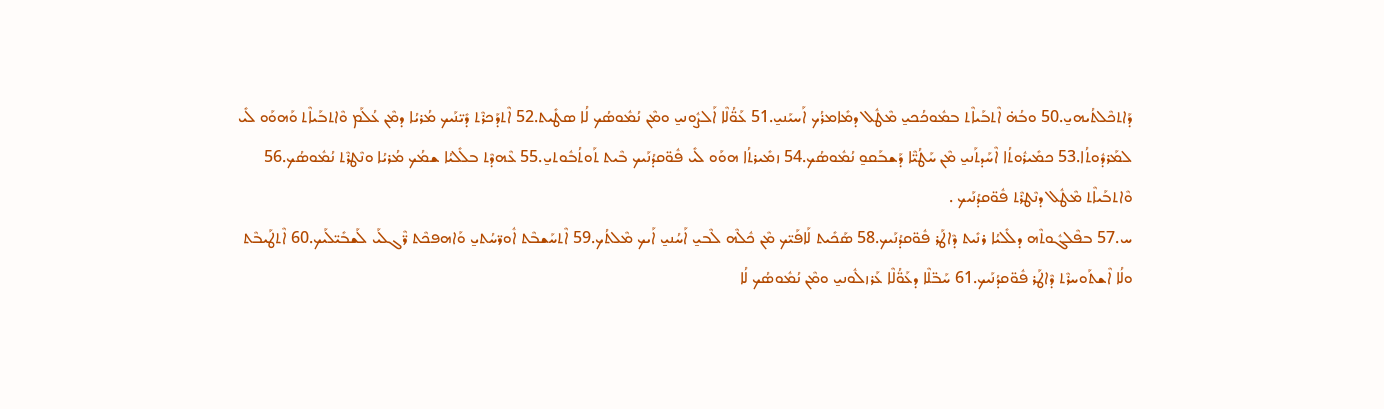ܕܰܐܬܟܶܠܬܳܝܗܝ̱.50 ܘܒܳܗ̇ ܐܶܬܒܰܝܐܶܬ ܒܡܽܘܟܳܟܝ̱ ܡܶܛܽܠ ܕܡܺܐܡܪܳܟ ܐܰܚܝܰܢܝ̱.51 ܥܰܘ̈ܳܠܶܐ ܐܰܠܨܽܘܢܝ̱ ܘܡܶܢ ܢܳܡܽܘܣܳܟ ܠܳܐ ܣܛܺܝܬ.52 ܐܶܬܕܰܟܪܶܬ ܕܺܝ̈ܢܰܝܟ ܡܳܪܝܳܐ ܕܡܶܢ ܥܳܠܰܡ ܘܶܐܬܒܰܝܐܶܬ ܘܰܗܘܰܘ ܠܺܝ ܠܡܰܪܕܽܘܬܳܐ.53 ܟܡܺܝܪܽܘܬܳܐ ܐܶܚܰܕܬܰܢܝ̱ ܡܶܢ ܚܰܛܳܝ̈ܶܐ ܕܰܫܒܰܩܘ̱ ܢܳܡܽܘܣܳܟ.54 ܙܡܺܝܪܬܳܐ ܗܘܰܘ ܠܺܝ ܦܽܘ̈ܩܕܳܢܰܝܟ ܒܶܝܬ ܬܰܘܬܳܒܽܘܬܝ̱.55 ܥܶܗܕܶܬ ܒܠܺܠܝܳܐ ܫܡܳܟ ܡܳܪܝܳܐ ܘܢܶܛܪܶܬ ܢܳܡܽܘܣܳܟ.56 ܘܶܐܬܒܰܝܐܶܬ ܡܶܛܽܠ ܕܢܶܛܪܶܬ ܦܽܘ̈ܩܕܳܢܰܝܟ .
ܚ.57 ܒܦܶܠܓܽܘܬܶܗ ܕܠܺܠܝܳܐ ܪܢܺܝܬ ܕܶܐܛܰܪ ܦܽܘ̈ܩܕܳܢܰܝܟ.58 ܣܰܟܺܝܬ ܠܰܐܦܰܝ̈ܟ ܡܶܢ ܟܽܠܶܗ ܠܶܒܝ̱ ܐܰܚܳܢܝ̱ ܐܰܝܟ ܡܶܠܬܳܟ.59 ܐܶܬܚܰܫܒܶܬ ܐܽܘܖ̈ܚܳܬܝ̱ ܘܰܐܗܦܟܶܬ ܖ̈ܶܓܠܰܝ ܠܰܫܒܺܝ̈ܠܰܝܟ.60 ܐܶܬܛܰܝܒܶܬ ܘܠܳܐ ܐܶܫܬܰܘܚܪܶܬ ܕܶܐܛܰܪ ܦܽܘ̈ܩܕܳܢܰܝܟ.61 ܚܰܒ̈ܠܶܐ ܕܥܰܘ̈ܳܠܶܐ ܥܰܪܙܠܽܘܢܝ̱ ܘܡܶܢ ܢܳܡܽܘܣܳܟ ܠܳܐ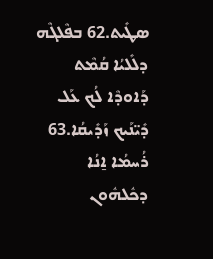ܣܛܺܝܬ.62 ܒܦܶܠܓܶܗ ܕܠܺܠܝܳܐ ܩܳܡܶܬ ܕܰܐܘܕܶܐ ܠܳܟ ܥܰܠ ܕܺܝ̈ܢܰܝܟ ܙܰܕܺܝܩܳܐ.63 ܪܳܚܡܳܐ ܐ̱ܢܳܐ ܕܟܽܠܗܽܘܢ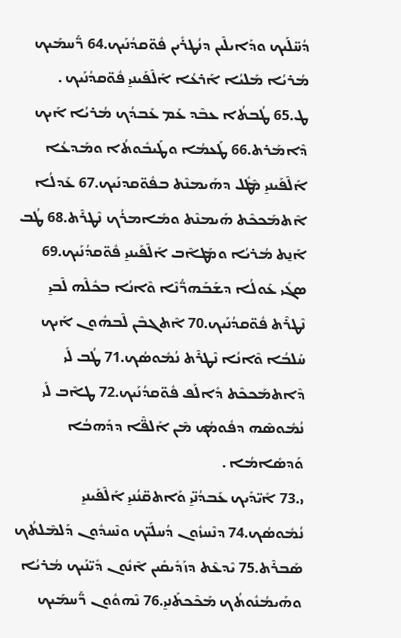ܕܳܚ̈ܠܰܝܟ ܘܕܰܐܝܠܶܝܢ ܕܢܳܛܪܺܝܢ ܦܽܘ̈ܩܕܳܢܰܝܟ.64 ܖ̈ܰܚܡܰܝܟ ܡܳܪܝܳܐ ܡܰܠܝܳܐ ܐܰܪܥܳܐ ܐܰܠܶܦܰܝܢܝ̱ ܦܽܘ̈ܩܕܳܢܰܝܟ .
ܛ.65 ܛܳܒܬܳܐ ܥܒܶܕ ܥܰܡ ܥܰܒܕܳܟ ܡܳܪܝܳܐ ܐܰܝܟ ܕܶܐܡܰܪܬ.66 ܛܰܥܡܳܐ ܘܛܰܝܒܽܘܬܳܐ ܘܡܰܕܥܳܐ ܐܰܠܶܦܰܝܢܝ̱ ܡܶܛܽܠ ܕܗܰܝܡܢܶܬ ܒܦܽܘ̈ܩܕܢܰܝܟ.67 ܥܰܕܠܳܐ ܐܶܬܡܰܟܟܶܬ ܗܰܝܡܢܶܬ ܘܡܺܐܡܪܳܟ ܢܶܛܪܶܬ.68 ܛܳܒ ܐܰܢ̱ܬ ܡܳܪܝܳܐ ܘܡܰܛܐܶܒ ܐܰܠܶܦܰܝܢܝ̱ ܦܽܘ̈ܩܕܳܢܰܝܟ.69 ܣܓܺܝ ܥܰܘܠܳܐ ܕܫܰܒܰܗܖ̈ܳܢܶܐ ܘܶܐܢܳܐ ܒܟܽܠܶܗ ܠܶܒܝ̱ ܢܶܛܪܶܬ ܦܽܘ̈ܩܕܳܢܰܝܟ.70 ܐܶܬܓܒܶܢ ܠܶܒܗܽܘܢ ܐܰܝܟ ܚܰܠܒܳܐ ܘܶܐܢܳܐ ܢܶܛܪܶܬ ܢܳܡܽܘܣܳܟ.71 ܛܳܒ ܠܺܝ ܕܶܐܬܡܰܟܟܶܬ ܕܺܐܠܰܦ ܦܽܘ̈ܩܕܳܢܰܝܟ.72 ܛܐܶܒ ܠܺܝ ܢܳܡܽܘܣܶܗ ܕܦܽܘܡܳܟ ܡܶܢ ܐܰܠܦ̈ܶܐ ܕܕܰܗܒܳܐ ܘܰܕܣܺܐܡܳܐ .
ܝ.73 ܐܺܝ̈ܕܰܝܟ ܥܰܒܕܳܢ̈ܝ̱ ܘܰܐܬܩ̈ܢܳܢܝ̱ ܐܰܠܶܦܰܝܢܝ̱ ܢܳܡܽܘܣܳܟ.74 ܕܢܶܚܙܽܘܢ ܕܳܚܠܰܝ̈ܟ ܘܢܶܚܕܽܘܢ ܕܰܠܡܶܠܬܳܟ ܣܰܒܪܶܬ.75 ܝܶܕܥܶܬ ܕܙܰܕܺܝܩܺܝܢ ܐܶܢܽܘܢ ܕܺܝ̈ܢܰܝܟ ܡܳܪܝܳܐ ܘܗܰܝܡܳܢܽܘܬܳܟ ܡܰܟܶܟܬܰܢܝ̱.76 ܢܶܗܘܽܘܢ ܖ̈ܰܚܡܰܝܟ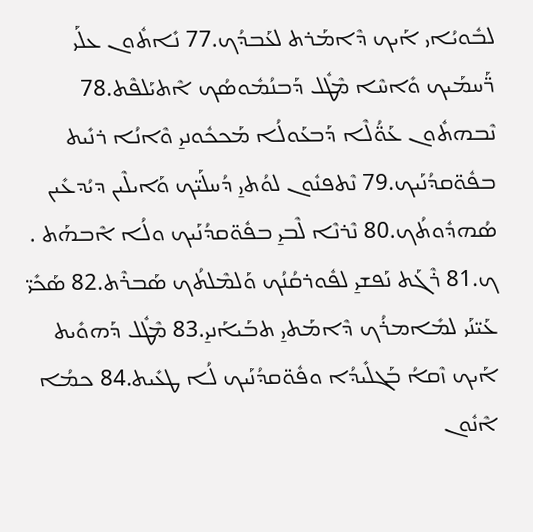ܠܒܽܘܝܳܐܝ ܐܰܝܟ ܕܶܐܡܰܪܬ ܠܥܰܒܕܳܟ.77 ܢܺܐܬܽܘܢ ܥܠܰܝ ܖ̈ܰܚܡܰܝܟ ܘܺܐܚܶܐ ܡܶܛܽܠ ܕܰܒܢܳܡܽܘܣܳܟ ܐܶܬܝܰܠܦܶܬ.78 ܢܶܒܗܬܽܘܢ ܥܰܘ̈ܳܠܶܐ ܕܰܒܥܰܘܠܳܐ ܡܰܟܟܽܘܢܝ̱ ܘܶܐܢܳܐ ܪܢܺܝܬ ܒܦܽܘ̈ܩܕܳܢܰܝܟ.79 ܢܶܬܦܢܽܘܢ ܠܘܳܬܝ̱ ܕܳܚܠܰܝ̈ܟ ܘܰܐܝܠܶܝܢ ܕܝܳܕܥܺܝܢ ܣܳܗܕܽܘܬܳܟ.80 ܢܶܪܢܶܐ ܠܶܒܝ̱ ܒܦܽܘ̈ܩܕܳܢܰܝܟ ܘܠܳܐ ܐܶܒܗܰܬ .
ܟ.81 ܪܶܓܰܬ ܢܰܦܫܝ̱ ܠܦܽܘܪܩܳܢܳܟ ܘܰܠܡܶܠܬܳܟ ܣܰܒܪܶܬ.82 ܣܰܟܺܝ̈ ܥܰܝ̈ܢܰܝ ܠܡܺܐܡܪܳܟ ܕܶܐܡܰܬܝ̱ ܬܒܰܝܐܰܢܝ̱.83 ܡܶܛܽܠ ܕܰܗܘܺܝܬ ܐܰܝܟ ܙܶܩܐܳ ܒܰܓܠܺܝܕܳܐ ܘܦܽܘ̈ܩܕܳܢܰܝܟ ܠܳܐ ܛܥܺܝܬ.84 ܟܡܳܐ ܐܶܢܽܘܢ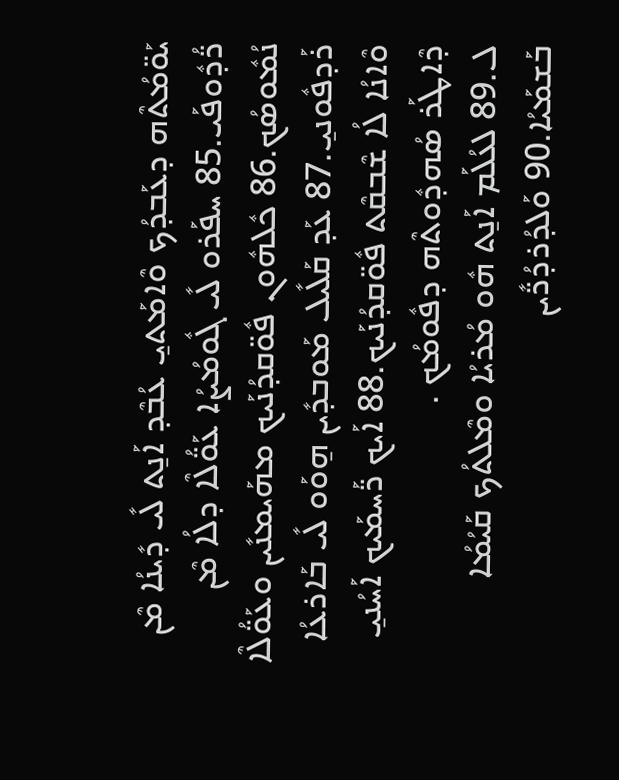ܝܰܘ̈ܡܳܬܶܗ ܕܥܰܒܕܳܟ ܘܶܐܡܰܬܝ̱ ܥܳܒܶܕ ܐܰܢ̱ܬ ܠܺܝ ܕܺܝܢܳܐ ܡܶܢ ܖ̈ܳܕܽܘܦܰܝ.85 ܚܦܰܪܘ ܠܺܝ ܓܽܘܡܳܨܳܐ ܥܰܘ̈ܳܠܶܐ ܕܠܳܐ ܡܶܢ ܢܳܡܽܘܣܳܟ.86 ܟܽܠܗܽܘܢ ܦܽܘ̈ܩܕܳܢܰܝܟ ܡܗܰܝܡܢܺܝܢ ܘܥܰܘ̈ܳܠܶܐ ܪܰܕܦܽܘܢܝ̱.87 ܥܰܕ ܩܰܠܺܝܠ ܡܰܘܒܕܺܝܢ ܗ̱ܘܰܘ ܠܺܝ ܒܰܐܪܥܳܐ ܘܶܐܢܳܐ ܠܳܐ ܫܶܒܩܶܬ ܦܽܘ̈ܩܕܳܢܰܝܟ.88 ܐܰܝܟ ܖ̈ܰܚܡܰܝܟ ܐܰܚܳܢܝ̱ ܕܶܐܛܰܪ ܣܳܗܕܽܘܬܶܗ ܕܦܽܘܡܳܟ .
ܠ.89 ܠܥܳܠܰܡ ܐܰܢ̱ܬ ܗܽܘ ܡܳܪܝܳܐ ܘܡܶܠܬܳܟ ܩܰܝܳܡܳܐ ܒܰܫܡܰܝܳܐ.90 ܘܰܠܕܳܪܕܳܖ̈ܺܝܢ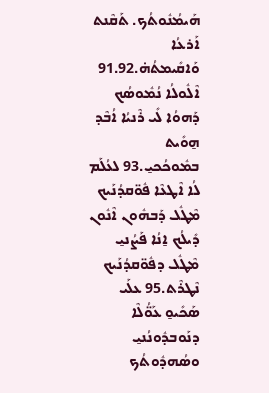ܗܰܝܡܳܢܽܘܬܳܟ. ܬܰܩܶܢܬ ܐܰܪܥܳܐ ܘܰܐܩܺܝܡܬܳܗ̇.91.92 ܐܶܠܽܘܠܳܐ ܢܳܡܽܘܣܳܟ ܕܰܗܘܳܐ ܠܺܝ ܪܶܢܝܳܐ ܐܳܒܶܕ ܗ̱ܘܺܝܬ ܒܡܽܘܟܳܟܝ̱.93 ܠܥܳܠܰܡ ܠܳܐ ܐܶܛܥܶܐ ܦܽܘ̈ܩܕܳܢܰܝܟ ܡܶܛܽܠ ܕܰܒܗܽܘܢ ܐܶܢܽܘܢ ܕܺܝܠܳܟ ܐ̱ܢܳܐ ܦܰܨܳܢܝ̱ ܡܶܛܽܠ ܕܦܽܘ̈ܩܕܳܢܰܝܟ ܢܶܛܪܶܬ.95 ܥܠܰܝ ܣܰܟܺܝܘ̱ ܥܰܘ̈ܳܠܶܐ ܕܢܰܘܒܕܽܘܢܳܢܝ̱ ܘܣܳܗܕܽܘܬܳܟ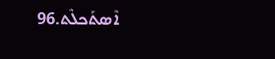ܐܶܣܬܰܟܠܶܬ.96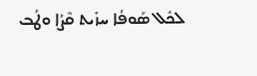ܠܟܽܠ ܣܰܘܦܳܐ ܚܙܺܝܬ ܩܶܨܳܐ ܘܛܳܒ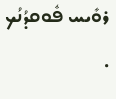ܪܘܺܝܚ ܦܽܘܩܕܳܢܳܟ .